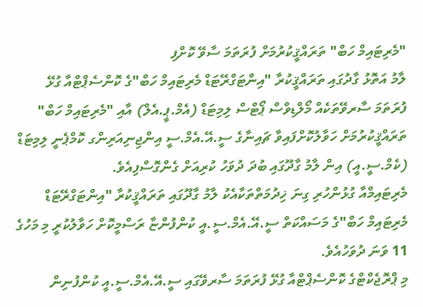"މެރިޓައިމް ހަބް" ތަރައްޤީކުރުމަށް ފުރަތަމަ ސާވޭ ކޮށްފި
ލާމު އަތޮޅު ގާދުގައި ތަރައްޤީކުރާ "އިންޓަގްރޭޓަޑް މެރިޓައިމް ހަބް"ގެ ކޮންސެޕްޓްއާ ގުޅޭ ފުރަތަމަ ސާރވޭތަކެއް މޯލްޑިވްސް ޕޯޓްސް ލިމިޓަޑް (އެމް.ޕީ.އެލް) އާއި "މެރިޓައިމް ހަބް" ތަރައްޤީކުރުމަށް ހަވާލުކޮށްފައިވާ ޗައިނާގެ ސީ.އޭ.އެމް.ސީ އިންޖިނިއަރިންގ ކޮމްޕެނީ ލިމިޓަޑް (ކެމް.ސީ.އީ) އިން ލާމު ގާދޫގައި ބުދަ ދުވަހު ކުރިއަށް ގެންގޮސްފިއެވެ.
މެރިޓައިމްއާ ގުޅުންހުރި ގިނަ ޚިދުމަތްތަކާއެކު ލާމު ގާދޫގައި ތަރައްޤީކުރާ "އިންޓަގްރޭޓަޑް މެރިޓައިމް ހަބް"ގެ މަސައްކަތް ސީ.އޭ.އެމް.ސީ.އީ ކުންފުންޏާ ރަސްމީކޮށް ހަވާލުކުރީ މި މަހުގެ 11 ވަނަ ދުވަހުއެވެ.
މި ޕްރޮޖެކްޓްގެ ކޮންސެޕްޓްއާ ގުޅޭ ފުރަތަމަ ސާރވޭގައި ސީ.އޭ.އެމް.ސީ.އީ ކުންފުނިން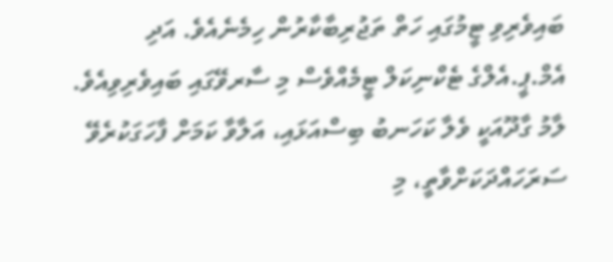ބައިވެރިވި ޓީމުގައި ހަތް ތަޖުރިބާކާރުން ހިމެނެއެވެ. އަދި އެމް.ޕީ.އެލްގެ ޓެކްނިކަލް ޓީމެއްވެސް މި ސާރވޭގައި ބައިވެރިވިއެވެ.
ލާމު ގާދޫއަކީ ވެލާ ކަހަނބު ބިސްއަޅައި، އަލާވާ ކަމަށް ފާހަގަކުރެވޭ ސަރަހައްދަކަށްވާތީ، މި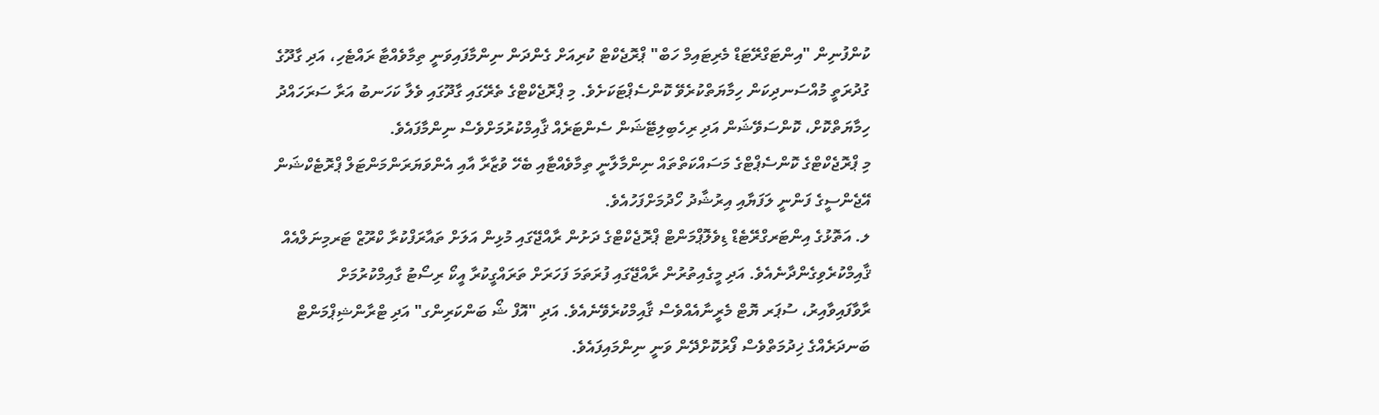ކުންފުނިން "އިންޓަގްރޭޓަޑް މެރިޓައިމް ހަބް" ޕްރޮޖެކްޓް ކުރިއަށް ގެންދަން ނިންމާފައިވަނީ ތިމާވެއްޓާ ރައްޓެހި، އަދި ގާދޫގެ ގުދުރަތީ މުއްސަނދިކަން ހިމާޔަތްކުރެވޭ ކޮންސެޕްޓަކަށެވެ. މި ޕްރޮޖެކްޓްގެ ތެރޭގައި ގާދޫގައި ވެލާ ކަހަނބު އަރާ ސަރަހައްދު ހިމާޔަތްކޮށް، ކޮންސަވޭޝަން އަދި ރިހެބިލިޓޭޝަން ސެންޓަރެއް ޤާއިމްކުރުމަށްވެސް ނިންމާފައެވެ.
މި ޕްރޮޖެކްޓްގެ ކޮންސެޕްޓްގެ މަސައްކަތްތައް ނިންމާލާނީ ތިމާވެއްޓާއި ބެހޭ ވުޒާރާ އާއި އެންވަޔަރަންމަންޓަލް ޕްރޮޓެކްޝަން އޭޖެންސީގެ ފަންނީ ލަފަޔާއި އިރުޝާދު ހޯދުމަށްފަހުއެވެ.
ލ. އަތޮޅުގެ އިންޓަރގްރޭޓެޑް ޑިވެލޮޕްމަންޓް ޕްރޮޖެކްޓްގެ ދަށުން ރާއްޖޭގައި މުޅިން އަލަށް ތައާރަފްކުރާ ކްރޫޒް ޓަރމިނަލްއެއް ޤާއިމްކުރެވިގެންދާނެއެވެ. އަދި މީގެއިތުރުން ރާއްޖޭގައި ފުރަތަމަ ފަހަރަށް ތަރައްގީކުރާ އީކޯ ރިސޯޓު ގާއިމްކުރުމަށް ރާވާފައިވާއިރު، ސުޕަރ ޔޮޓް މެރީނާއެއްވެސް ޤާއިމްކުރެވޭނެއެވެ. އަދި "އޮފް ޝޯ ބަންކަރިންގ" އަދި ޓްރާންޝިޕްމަންޓް ބަނދަރެއްގެ ޚިދުމަތްވެސް ފޯރުކޮށްދޭން ވަނީ ނިންމައިފައެވެ.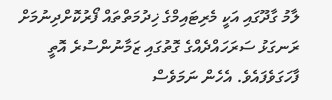ލާމު ގާދޫގައި އަކީ މެރިޓައިމްގެ ޚިދުމަތްތައް ފޯރުކޮށްދިނުމަށް ރަނގަޅު ސަރަހައްދެއްގެ ގޮތުގައި ޒަމާނުންސުރެ އޮތީ ފާހަގަވެފައެވެ. އެހެން ނަމަވެސް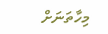މިހާތަނަށް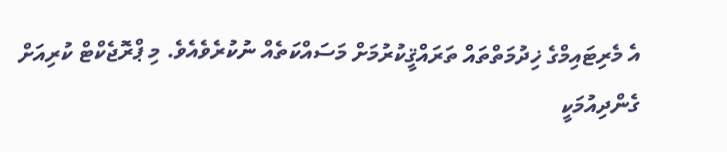އެ މެރިޓައިމްގެ ޚިދުމަތްތައް ތަރައްޤީކުރުމަށް މަސައްކަތެއް ނުކުރެވެއެވެ. މި ޕްރޮޖެކްޓް ކުރިއަށް ގެންދިއުމަކީ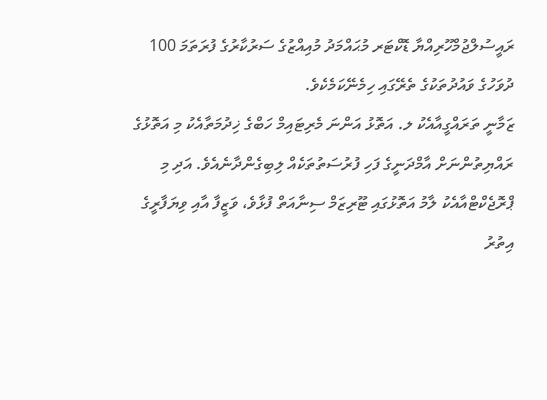ރައީސުލްޖުމްހޫރިއްޔާ ޑޮކްޓަރ މުޙައްމަދު މުއިއްޒުގެ ސަރުކާރުގެ ފުރަތަމަ 100 ދުވަހުގެ ވައުދުތަކުގެ ތެރޭގައި ހިމެނޭކަމެކެވެ.
ޒަމާނީ ތަރައްގީއާއެކު ލ. އަތޮޅު އަންނަ މެރިޓައިމް ހަބްގެ ޚިދުމަތާއެކު މި އަތޮޅުގެ ރައްޔިތުންނަށް އާމްދަނީގެ ފަހި ފުރުސަތުތަކެއް ލިބިގެންދާނެއެވެ. އަދި މި ޕްރޮޖެކްޓްއާއެކު ލާމު އަތޮޅުގައި ޓޫރިޒަމް ސިނާއަތް ފުޅާވެ، ވަޒީފާ އާއި ވިޔަފާރީގެ އިތުރު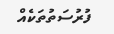ފުރުސަތުތަކެއް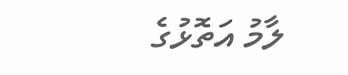ލާމު އަތޮޅުގެ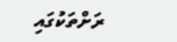ރަށްތަކުގައި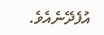އުފެދޭނެއެވެ.